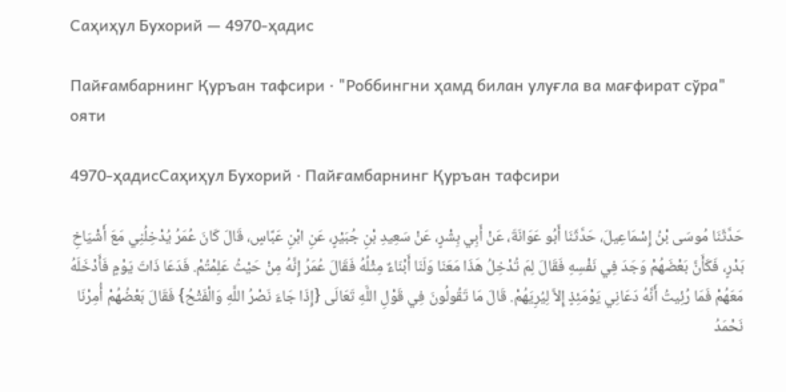Саҳиҳул Бухорий — 4970-ҳадис

Пайғамбарнинг Қуръан тафсири · "Роббингни ҳамд билан улуғла ва мағфират сўра" ояти

4970-ҳадисСаҳиҳул Бухорий · Пайғамбарнинг Қуръан тафсири

حَدَّثَنَا مُوسَى بْنُ إِسْمَاعِيلَ، حَدَّثَنَا أَبُو عَوَانَةَ، عَنْ أَبِي بِشْرٍ، عَنْ سَعِيدِ بْنِ جُبَيْرٍ، عَنِ ابْنِ عَبَّاسٍ، قَالَ كَانَ عُمَرُ يُدْخِلُنِي مَعَ أَشْيَاخِ بَدْرٍ، فَكَأَنَّ بَعْضَهُمْ وَجَدَ فِي نَفْسِهِ فَقَالَ لِمَ تُدْخِلُ هَذَا مَعَنَا وَلَنَا أَبْنَاءٌ مِثْلُهُ فَقَالَ عُمَرُ إِنَّهُ مِنْ حَيْثُ عَلِمْتُمْ. فَدَعَا ذَاتَ يَوْمٍ فَأَدْخَلَهُ مَعَهُمْ فَمَا رُئِيتُ أَنَّهُ دَعَانِي يَوْمَئِذٍ إِلاَّ لِيُرِيَهُمْ. قَالَ مَا تَقُولُونَ فِي قَوْلِ اللَّهِ تَعَالَى {إِذَا جَاءَ نَصْرُ اللَّهِ وَالْفَتْحُ} فَقَالَ بَعْضُهُمْ أُمِرْنَا نَحْمَدُ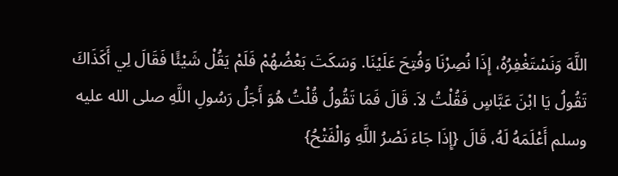اللَّهَ وَنَسْتَغْفِرُهُ، إِذَا نُصِرْنَا وَفُتِحَ عَلَيْنَا. وَسَكَتَ بَعْضُهُمْ فَلَمْ يَقُلْ شَيْئًا فَقَالَ لِي أَكَذَاكَ تَقُولُ يَا ابْنَ عَبَّاسٍ فَقُلْتُ لاَ. قَالَ فَمَا تَقُولُ قُلْتُ هُوَ أَجَلُ رَسُولِ اللَّهِ صلى الله عليه وسلم أَعْلَمَهُ لَهُ، قَالَ {إِذَا جَاءَ نَصْرُ اللَّهِ وَالْفَتْحُ}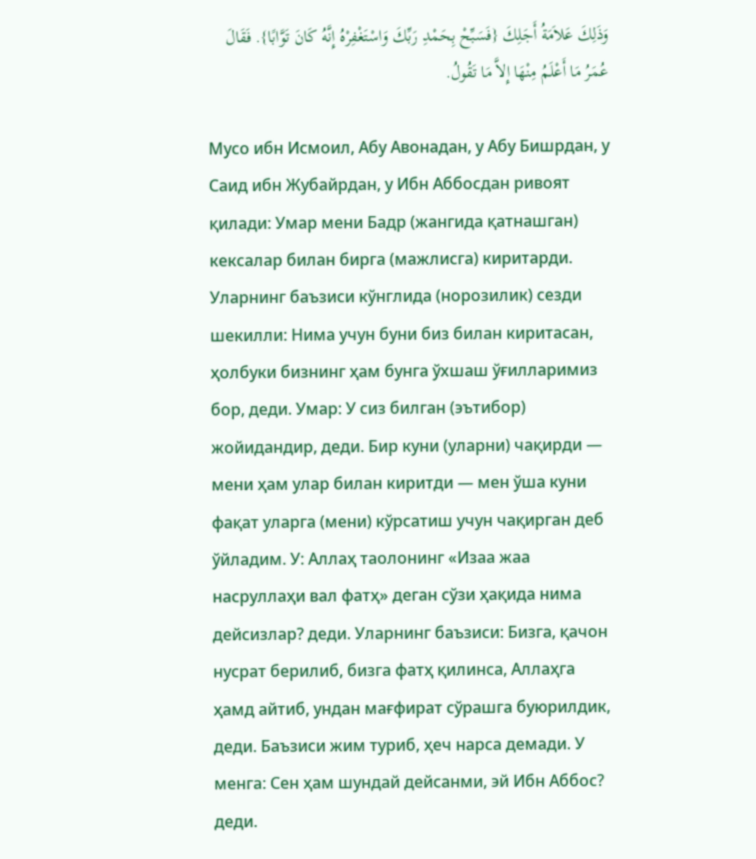وَذَلِكَ عَلاَمَةُ أَجَلِكَ {فَسَبِّحْ بِحَمْدِ رَبِّكَ وَاسْتَغْفِرْهُ إِنَّهُ كَانَ تَوَّابًا}. فَقَالَ عُمَرُ مَا أَعْلَمُ مِنْهَا إِلاَّ مَا تَقُولُ.

Мусо ибн Исмоил, Абу Авонадан, у Абу Бишрдан, у Саид ибн Жубайрдан, у Ибн Аббосдан ривоят қилади: Умар мени Бадр (жангида қатнашган) кексалар билан бирга (мажлисга) киритарди. Уларнинг баъзиси кўнглида (норозилик) сезди шекилли: Нима учун буни биз билан киритасан, ҳолбуки бизнинг ҳам бунга ўхшаш ўғилларимиз бор, деди. Умар: У сиз билган (эътибор) жойидандир, деди. Бир куни (уларни) чақирди — мени ҳам улар билан киритди — мен ўша куни фақат уларга (мени) кўрсатиш учун чақирган деб ўйладим. У: Аллаҳ таолонинг «Изаа жаа насруллаҳи вал фатҳ» деган сўзи ҳақида нима дейсизлар? деди. Уларнинг баъзиси: Бизга, қачон нусрат берилиб, бизга фатҳ қилинса, Аллаҳга ҳамд айтиб, ундан мағфират сўрашга буюрилдик, деди. Баъзиси жим туриб, ҳеч нарса демади. У менга: Сен ҳам шундай дейсанми, эй Ибн Аббос? деди.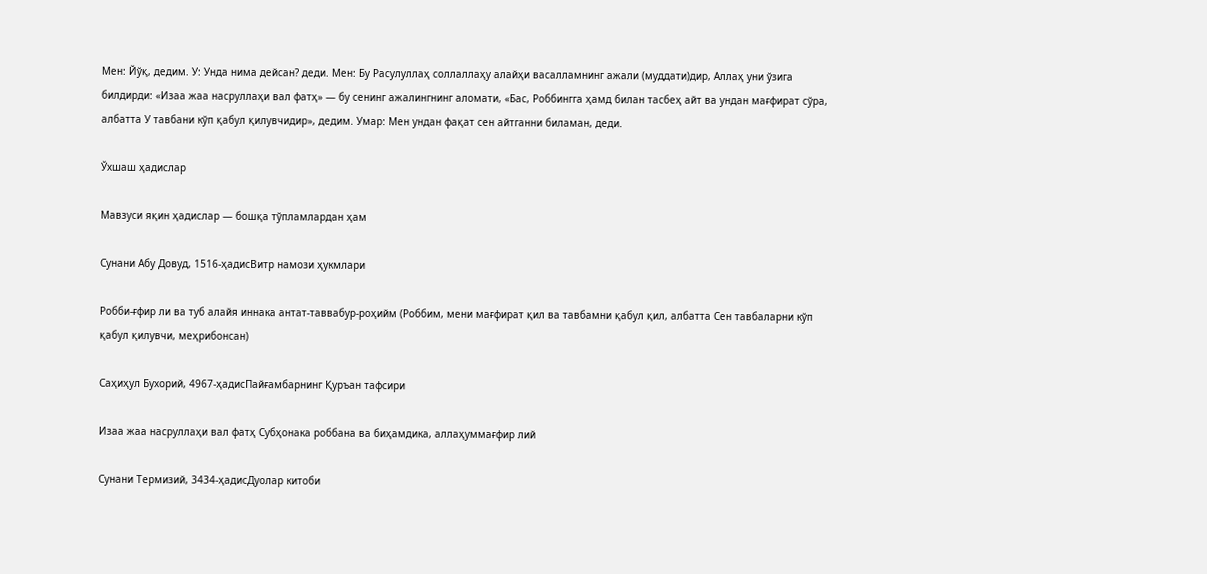Мен: Йўқ, дедим. У: Унда нима дейсан? деди. Мен: Бу Расулуллаҳ соллаллаҳу алайҳи васалламнинг ажали (муддати)дир, Аллаҳ уни ўзига билдирди: «Изаа жаа насруллаҳи вал фатҳ» — бу сенинг ажалингнинг аломати, «Бас, Роббингга ҳамд билан тасбеҳ айт ва ундан мағфират сўра, албатта У тавбани кўп қабул қилувчидир», дедим. Умар: Мен ундан фақат сен айтганни биламан, деди.

Ўхшаш ҳадислар

Мавзуси яқин ҳадислар — бошқа тўпламлардан ҳам

Сунани Абу Довуд, 1516-ҳадисВитр намози ҳукмлари

Робби-ғфир ли ва туб алайя иннака антат-таввабур-роҳийм (Роббим, мени мағфират қил ва тавбамни қабул қил, албатта Сен тавбаларни кўп қабул қилувчи, меҳрибонсан)

Саҳиҳул Бухорий, 4967-ҳадисПайғамбарнинг Қуръан тафсири

Изаа жаа насруллаҳи вал фатҳ Субҳонака роббана ва биҳамдика, аллаҳуммағфир лий

Сунани Термизий, 3434-ҳадисДуолар китоби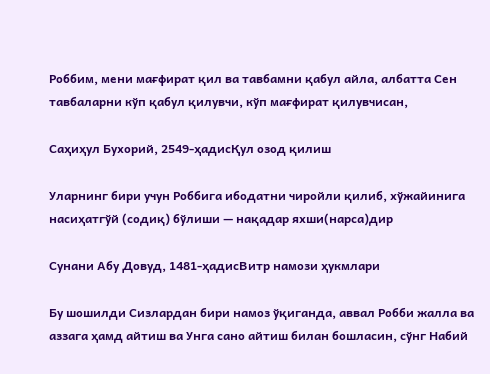Роббим, мени мағфират қил ва тавбамни қабул айла, албатта Сен тавбаларни кўп қабул қилувчи, кўп мағфират қилувчисан,

Саҳиҳул Бухорий, 2549-ҳадисҚул озод қилиш

Уларнинг бири учун Роббига ибодатни чиройли қилиб, хўжайинига насиҳатгўй (содиқ) бўлиши — нақадар яхши(нарса)дир

Сунани Абу Довуд, 1481-ҳадисВитр намози ҳукмлари

Бу шошилди Сизлардан бири намоз ўқиганда, аввал Робби жалла ва аззага ҳамд айтиш ва Унга сано айтиш билан бошласин, сўнг Набий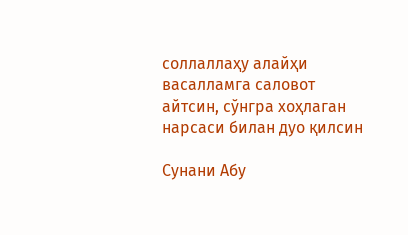соллаллаҳу алайҳи васалламга саловот айтсин, сўнгра хоҳлаган нарсаси билан дуо қилсин

Сунани Абу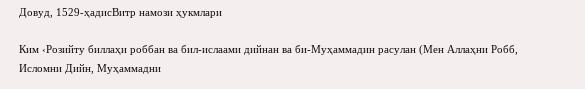Довуд, 1529-ҳадисВитр намози ҳукмлари

Ким ‹Розийту биллаҳи роббан ва бил-ислаами дийнан ва би-Муҳаммадин расулан (Мен Аллаҳни Робб, Исломни Дийн, Муҳаммадни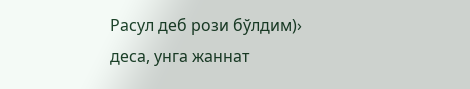Расул деб рози бўлдим)› деса, унга жаннат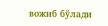вожиб бўлади